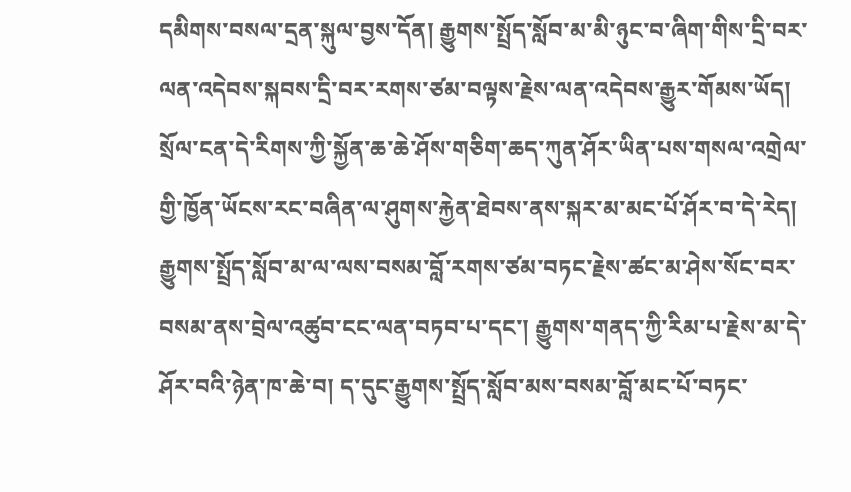དམིགས་བསལ་དྲན་སྐུལ་བྱས་དོན། རྒྱུགས་སྤྲོད་སློབ་མ་མི་ཉུང་བ་ཞིག་གིས་དྲི་བར་ལན་འདེབས་སྐབས་དྲི་བར་རགས་ཙམ་བལྟས་རྗེས་ལན་འདེབས་རྒྱུར་གོམས་ཡོད། སྲོལ་ངན་དེ་རིགས་ཀྱི་སྐྱོན་ཆ་ཆེ་ཤོས་གཅིག་ཆད་ཀུན་ཤོར་ཡིན་པས་གསལ་འགྲེལ་གྱི་ཁྱོན་ཡོངས་རང་བཞིན་ལ་ཤུགས་རྐྱེན་ཐེབས་ནས་སྐར་མ་མང་པོ་ཤོར་བ་དེ་རེད། རྒྱུགས་སྤྲོད་སློབ་མ་ལ་ལས་བསམ་བློ་རགས་ཙམ་བཏང་རྗེས་ཚང་མ་ཤེས་སོང་བར་བསམ་ནས་བྲེལ་འཚུབ་ངང་ལན་བཏབ་པ་དང་། རྒྱུགས་གནད་ཀྱི་རིམ་པ་རྗེས་མ་དེ་ཤོར་བའི་ཉེན་ཁ་ཆེ་བ། ད་དུང་རྒྱུགས་སྤྲོད་སློབ་མས་བསམ་བློ་མང་པོ་བཏང་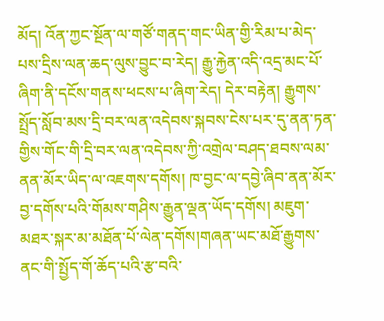མོད། འོན་ཀྱང་སྔོན་ལ་གཙོ་གནད་གང་ཡིན་གྱི་རིམ་པ་མེད་པས་དྲིས་ལན་ཆད་ལུས་བྱུང་བ་རེད། རྒྱུ་རྐྱེན་འདི་འདྲ་མང་པོ་ཞིག་ནི་དངོས་གནས་ཕངས་པ་ཞིག་རེད། དེར་བརྟེན། རྒྱུགས་སྤྲོད་སློབ་མས་དྲི་བར་ལན་འདེབས་སྐབས་ངེས་པར་དུ་ནན་ཏན་གྱིས་གོང་གི་དྲི་བར་ལན་འདེབས་ཀྱི་འགྲེལ་བཤད་ཐབས་ལམ་ནན་མོར་ཡིད་ལ་འཇགས་དགོས། ཁ་བྱང་ལ་དབྱེ་ཞིབ་ནན་མོར་བྱ་དགོས་པའི་གོམས་གཤིས་རྒྱུན་ལྡན་ཡོད་དགོས། མཇུག་མཐར་སྐར་མ་མཐོན་པོ་ལེན་དགོས།གཞན་ཡང་མཐོ་རྒྱུགས་ནང་གི་སྤྱོད་གོ་ཆོད་པའི་རྩ་བའི་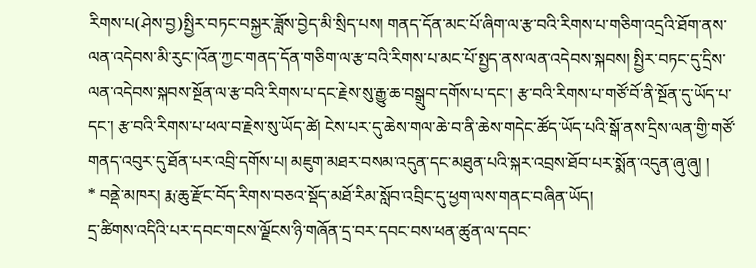རིགས་པ(ཤེས་བྱ)སྤྱིར་བཏང་བསྐྱར་ཟློས་བྱེད་མི་སྲིད་པས། གནད་དོན་མང་པོ་ཞིག་ལ་རྩ་བའི་རིགས་པ་གཅིག་འདྲའི་ཐོག་ནས་ལན་འདེབས་མི་རུང་།འོན་ཀྱང་གནད་དོན་གཅིག་ལ་རྩ་བའི་རིགས་པ་མང་པོ་སྤྱད་ནས་ལན་འདེབས་སྐབས། སྤྱིར་བཏང་དུ་དྲིས་ལན་འདེབས་སྐབས་སྔོན་ལ་རྩ་བའི་རིགས་པ་དང་རྗེས་སུ་རྒྱུ་ཆ་བསྒྲུབ་དགོས་པ་དང་། རྩ་བའི་རིགས་པ་གཙོ་བོ་ནི་སྔོན་དུ་ཡོད་པ་དང་། རྩ་བའི་རིགས་པ་ཕལ་བ་རྗེས་སུ་ཡོད་ཚེ། ངེས་པར་དུ་ཆེས་གལ་ཆེ་བ་ནི་ཆེས་གདེང་ཚོད་ཡོད་པའི་སྒོ་ནས་དྲིས་ལན་གྱི་གཙོ་གནད་འབུར་དུ་ཐོན་པར་འབྲི་དགོས་པ། མཇུག་མཐར་བསམ་འདུན་དང་མཐུན་པའི་སྐར་འབྲས་ཐོབ་པར་སྨོན་འདུན་ཞུ་ཞུ། །
* བནྡེ་མཁར། རྨ་ཆུ་རྫོང་བོད་རིགས་བཅའ་སྡོད་མཐོ་རིམ་སློབ་འབྲིང་དུ་ཕྱག་ལས་གནང་བཞིན་ཡོད།
དྲ་ཚིགས་འདིའི་པར་དབང་གངས་ལྗོངས་ཉི་གཞོན་དྲ་བར་དབང་བས་ཕན་ཚུན་ལ་དབང་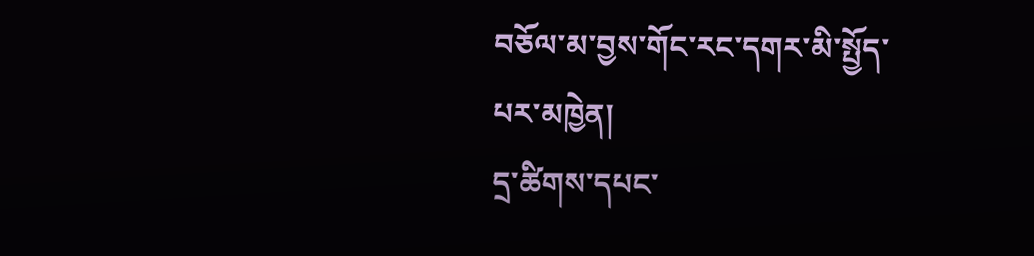བཅོལ་མ་བྱས་གོང་རང་དགར་མི་སྤྱོད་པར་མཁྱེན།
དྲ་ཚིགས་དཔང་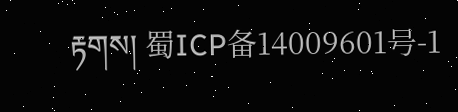རྟགས། 蜀ICP备14009601号-1